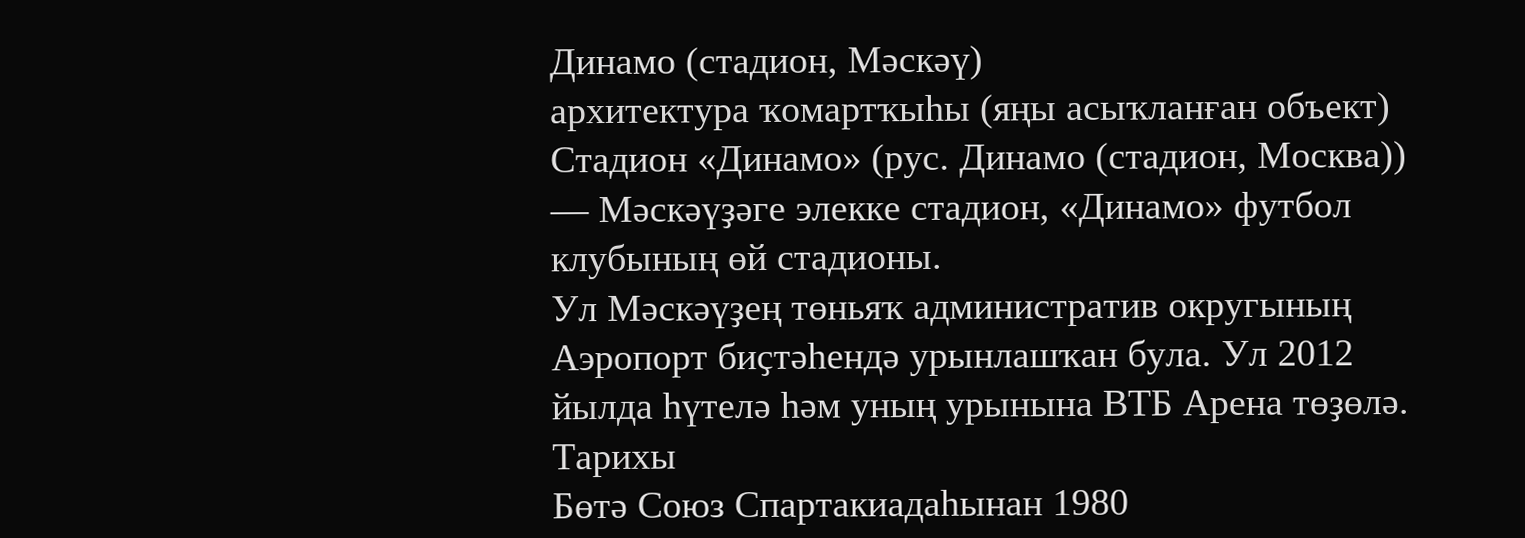Динамо (стадион, Мәскәү)
архитектура ҡомартҡыһы (яңы асыҡланған объект)
Стадион «Динамо» (рус. Динамо (стадион, Москва)) — Мәскәүҙәге элекке стадион, «Динамо» футбол клубының өй стадионы.
Ул Мәскәүҙең төньяҡ административ округының Аэропорт биҫтәһендә урынлашҡан була. Ул 2012 йылда һүтелә һәм уның урынына ВТБ Арена төҙөлә.
Тарихы
Бөтә Союз Спартакиадаһынан 1980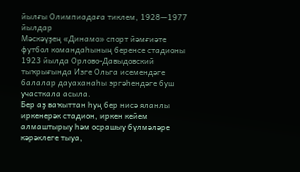йылғы Олимпиадаға тиклем, 1928—1977 йылдар
Мәскәүҙең «Динамо» спорт йәмғиәте футбол командаһының беренсе стадионы 1923 йылда Орлово-Давыдовский тыҡрығында Изге Ольга исемендәге балалар дауаханаһы эргәһендәге буш участкала асыла.
Бер аҙ ваҡыттан һуң бер нисә яланлы иркенерәк стадион, иркен кейем алмаштырыу һәм осрашыу бүлмәләре кәрәклеге тыуа,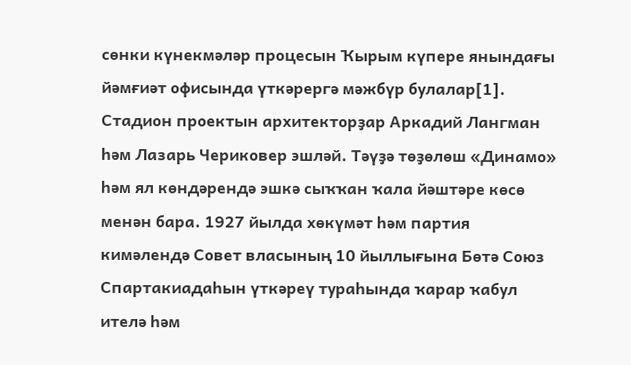сөнки күнекмәләр процесын Ҡырым күпере янындағы йәмғиәт офисында үткәрергә мәжбүр булалар[1].
Стадион проектын архитекторҙар Аркадий Лангман һәм Лазарь Чериковер эшләй. Тәүҙә төҙөлөш «Динамо» һәм ял көндәрендә эшкә сыҡҡан ҡала йәштәре көсө менән бара. 1927 йылда хөкүмәт һәм партия кимәлендә Совет власының 10 йыллығына Бөтә Союз Спартакиадаһын үткәреү тураһында ҡарар ҡабул ителә һәм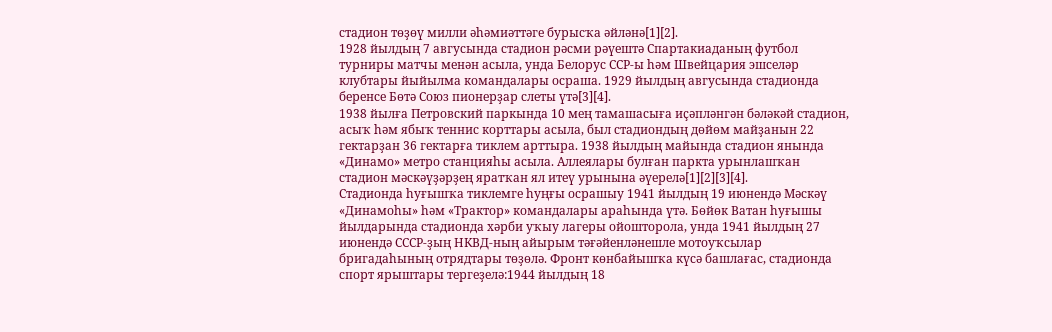стадион төҙөү милли әһәмиәттәге бурысҡа әйләнә[1][2].
1928 йылдың 7 авгусында стадион рәсми рәүештә Спартакиаданың футбол турниры матчы менән асыла, унда Белорус ССР-ы һәм Швейцария эшселәр клубтары йыйылма командалары осраша. 1929 йылдың авгусында стадионда беренсе Бөтә Союз пионерҙар слеты үтә[3][4].
1938 йылға Петровский паркында 10 мең тамашасыға иҫәпләнгән бәләкәй стадион, асыҡ һәм ябыҡ теннис корттары асыла, был стадиондың дөйөм майҙанын 22 гектарҙан 36 гектарға тиклем арттыра. 1938 йылдың майында стадион янында «Динамо» метро станцияһы асыла. Аллеялары булған паркта урынлашҡан стадион мәскәүҙәрҙең яратҡан ял итеү урынына әүерелә[1][2][3][4].
Стадионда һуғышҡа тиклемге һуңғы осрашыу 1941 йылдың 19 июнендә Мәскәү «Динамоһы» һәм «Трактор» командалары араһында үтә. Бөйөк Ватан һуғышы йылдарында стадионда хәрби уҡыу лагеры ойошторола, унда 1941 йылдың 27 июнендә СССР-ҙың НКВД-ның айырым тәғәйенләнешле мотоуҡсылар бригадаһының отрядтары төҙөлә. Фронт көнбайышҡа күсә башлағас, стадионда спорт ярыштары тергеҙелә:1944 йылдың 18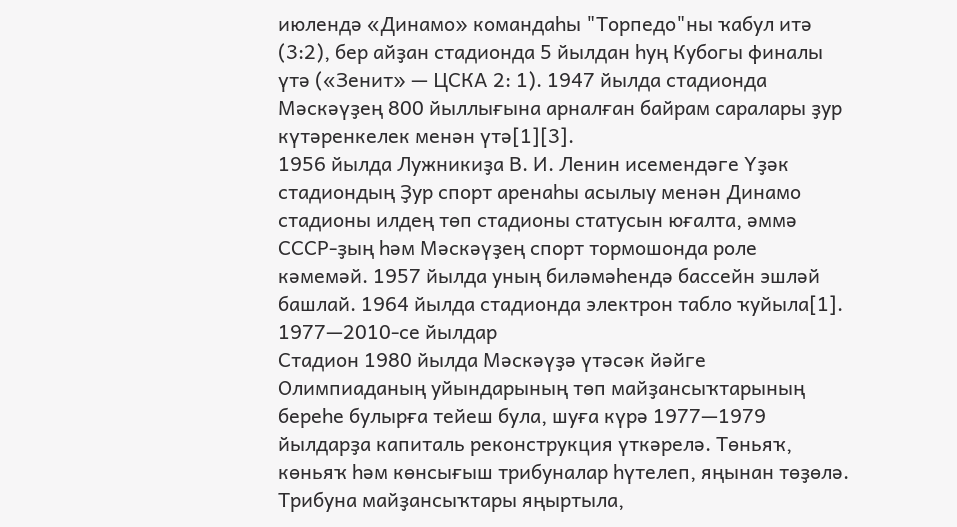июлендә «Динамо» командаһы "Торпедо"ны ҡабул итә (3:2), бер айҙан стадионда 5 йылдан һуң Кубогы финалы үтә («Зенит» — ЦСКА 2: 1). 1947 йылда стадионда Мәскәүҙең 800 йыллығына арналған байрам саралары ҙур күтәренкелек менән үтә[1][3].
1956 йылда Лужникиҙа В. И. Ленин исемендәге Үҙәк стадиондың Ҙур спорт аренаһы асылыу менән Динамо стадионы илдең төп стадионы статусын юғалта, әммә СССР-ҙың һәм Мәскәүҙең спорт тормошонда роле кәмемәй. 1957 йылда уның биләмәһендә бассейн эшләй башлай. 1964 йылда стадионда электрон табло ҡуйыла[1].
1977—2010-се йылдар
Стадион 1980 йылда Мәскәүҙә үтәсәк йәйге Олимпиаданың уйындарының төп майҙансыҡтарының береһе булырға тейеш була, шуға күрә 1977—1979 йылдарҙа капиталь реконструкция үткәрелә. Төньяҡ, көньяҡ һәм көнсығыш трибуналар һүтелеп, яңынан төҙөлә. Трибуна майҙансыҡтары яңыртыла,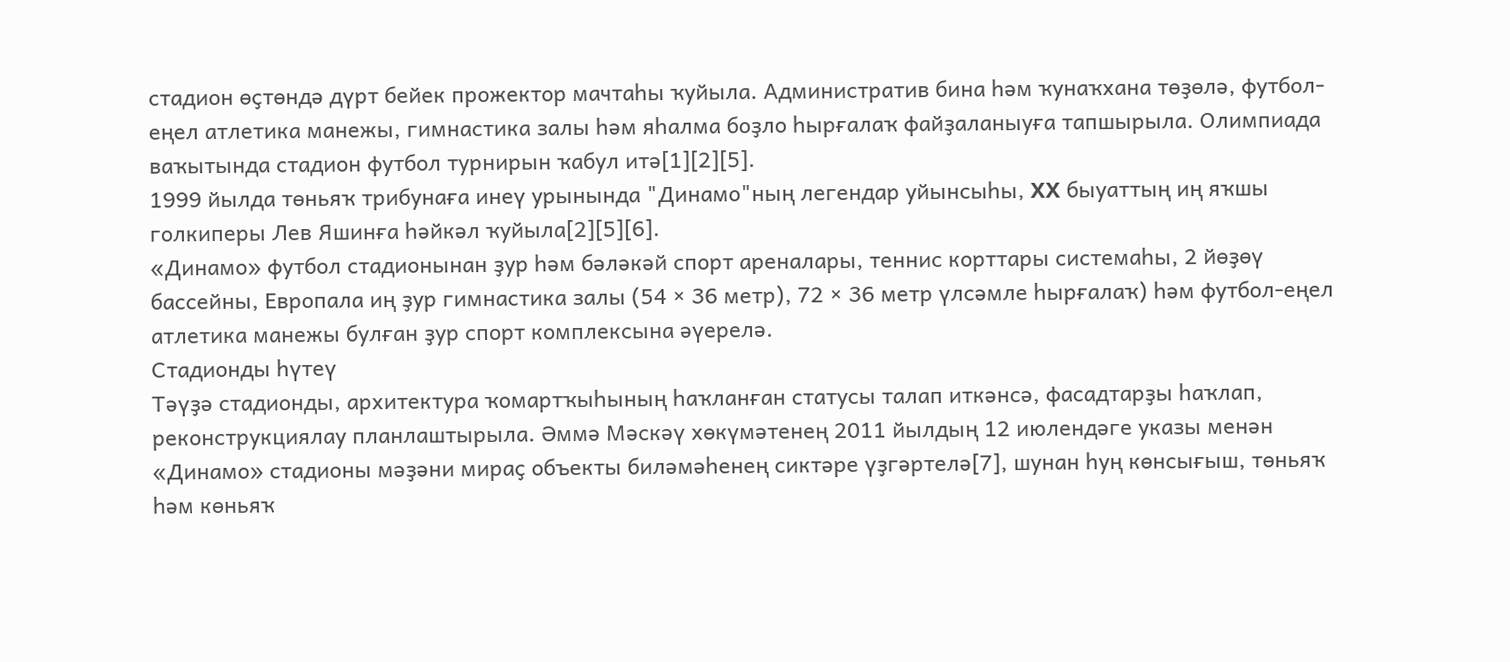стадион өҫтөндә дүрт бейек прожектор мачтаһы ҡуйыла. Административ бина һәм ҡунаҡхана төҙөлә, футбол-еңел атлетика манежы, гимнастика залы һәм яһалма боҙло һырғалаҡ файҙаланыуға тапшырыла. Олимпиада ваҡытында стадион футбол турнирын ҡабул итә[1][2][5].
1999 йылда төньяҡ трибунаға инеү урынында "Динамо"ның легендар уйынсыһы, XX быуаттың иң яҡшы голкиперы Лев Яшинға һәйкәл ҡуйыла[2][5][6].
«Динамо» футбол стадионынан ҙур һәм бәләкәй спорт ареналары, теннис корттары системаһы, 2 йөҙөү бассейны, Европала иң ҙур гимнастика залы (54 × 36 метр), 72 × 36 метр үлсәмле һырғалаҡ) һәм футбол-еңел атлетика манежы булған ҙур спорт комплексына әүерелә.
Стадионды һүтеү
Тәүҙә стадионды, архитектура ҡомартҡыһының һаҡланған статусы талап иткәнсә, фасадтарҙы һаҡлап, реконструкциялау планлаштырыла. Әммә Мәскәү хөкүмәтенең 2011 йылдың 12 июлендәге указы менән «Динамо» стадионы мәҙәни мираҫ объекты биләмәһенең сиктәре үҙгәртелә[7], шунан һуң көнсығыш, төньяҡ һәм көньяҡ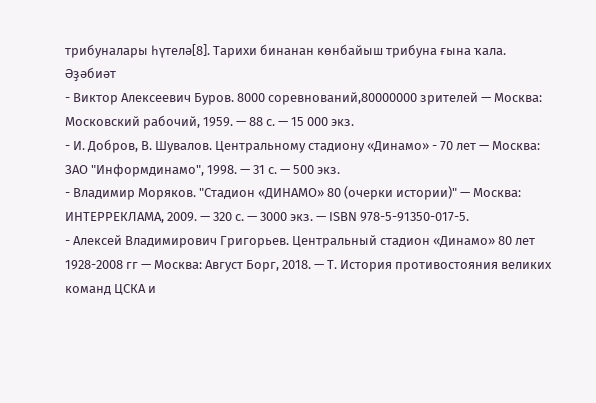трибуналары һүтелә[8]. Тарихи бинанан көнбайыш трибуна ғына ҡала.
Әҙәбиәт
- Виктор Алексеевич Буров. 8000 соревнований,80000000 зрителей — Москва: Московский рабочий, 1959. — 88 с. — 15 000 экз.
- И. Добров, В. Шувалов. Центральному стадиону «Динамо» - 70 лет — Москва: ЗАО "Информдинамо", 1998. — 31 с. — 500 экз.
- Владимир Моряков. "Стадион «ДИНАМО» 80 (очерки истории)" — Москва: ИНТЕРРЕКЛАМА, 2009. — 320 с. — 3000 экз. — ISBN 978-5-91350-017-5.
- Алексей Владимирович Григорьев. Центральный стадион «Динамо» 80 лет 1928-2008 гг — Москва: Август Борг, 2018. — Т. История противостояния великих команд ЦСКА и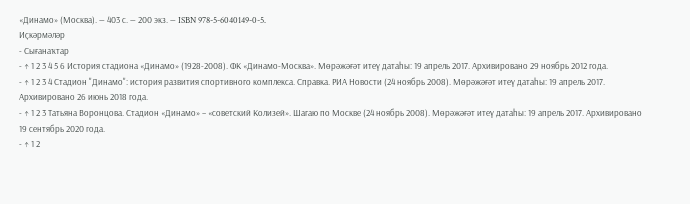«Динамо» (Москва). — 403 с. — 200 экз. — ISBN 978-5-6040149-0-5.
Иҫкәрмәләр
- Сығанаҡтар
- ↑ 1 2 3 4 5 6 История стадиона «Динамо» (1928-2008). ФК «Динамо-Москва». Мөрәжәғәт итеү датаһы: 19 апрель 2017. Архивировано 29 ноябрь 2012 года.
- ↑ 1 2 3 4 Стадион "Динамо": история развития спортивного комплекса. Справка. РИА Новости (24 ноябрь 2008). Мөрәжәғәт итеү датаһы: 19 апрель 2017. Архивировано 26 июнь 2018 года.
- ↑ 1 2 3 Татьяна Воронцова. Стадион «Динамо» – «советский Колизей». Шагаю по Москве (24 ноябрь 2008). Мөрәжәғәт итеү датаһы: 19 апрель 2017. Архивировано 19 сентябрь 2020 года.
- ↑ 1 2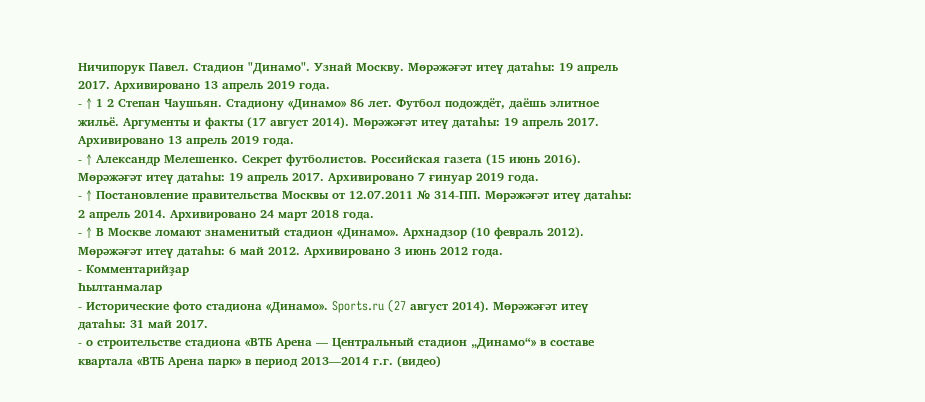Ничипорук Павел. Стадион "Динамо". Узнай Москву. Мөрәжәғәт итеү датаһы: 19 апрель 2017. Архивировано 13 апрель 2019 года.
- ↑ 1 2 Степан Чаушьян. Стадиону «Динамо» 86 лет. Футбол подождёт, даёшь элитное жильё. Аргументы и факты (17 август 2014). Мөрәжәғәт итеү датаһы: 19 апрель 2017. Архивировано 13 апрель 2019 года.
- ↑ Александр Мелешенко. Секрет футболистов. Российская газета (15 июнь 2016). Мөрәжәғәт итеү датаһы: 19 апрель 2017. Архивировано 7 ғинуар 2019 года.
- ↑ Постановление правительства Москвы от 12.07.2011 № 314-ПП. Мөрәжәғәт итеү датаһы: 2 апрель 2014. Архивировано 24 март 2018 года.
- ↑ В Москве ломают знаменитый стадион «Динамо». Архнадзор (10 февраль 2012). Мөрәжәғәт итеү датаһы: 6 май 2012. Архивировано 3 июнь 2012 года.
- Комментарийҙар
Һылтанмалар
- Исторические фото стадиона «Динамо». Sports.ru (27 август 2014). Мөрәжәғәт итеү датаһы: 31 май 2017.
- о строительстве стадиона «ВТБ Арена — Центральный стадион „Динамо“» в составе квартала «ВТБ Арена парк» в период 2013—2014 г.г. (видео)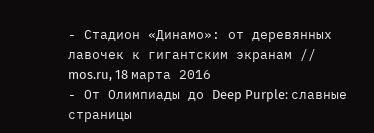- Стадион «Динамо»: от деревянных лавочек к гигантским экранам // mos.ru, 18 марта 2016
- От Олимпиады до Deep Purple: славные страницы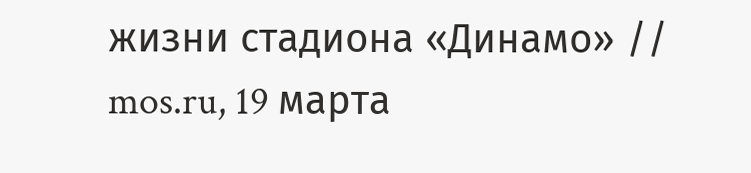жизни стадиона «Динамо» // mos.ru, 19 марта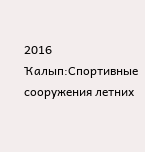2016
Ҡалып:Спортивные сооружения летних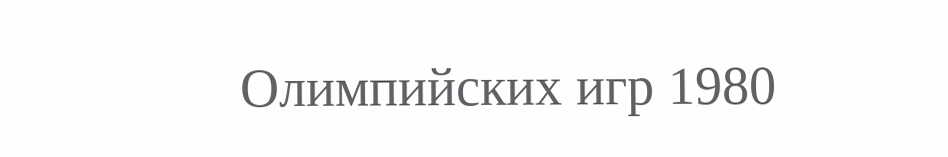Олимпийских игр 1980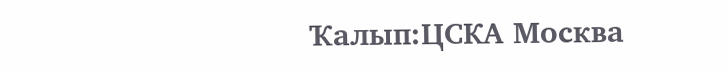Ҡалып:ЦСКА Москва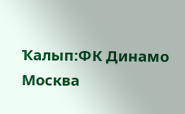Ҡалып:ФК Динамо Москва